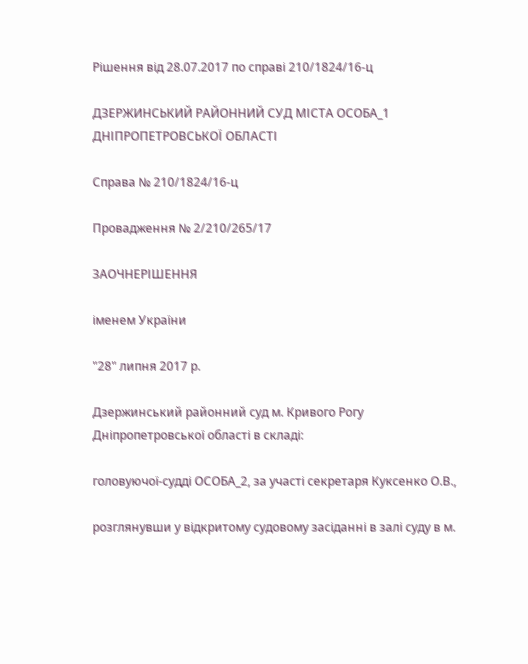Рішення від 28.07.2017 по справі 210/1824/16-ц

ДЗЕРЖИНСЬКИЙ РАЙОННИЙ СУД МІСТА ОСОБА_1 ДНІПРОПЕТРОВСЬКОЇ ОБЛАСТІ

Справа № 210/1824/16-ц

Провадження № 2/210/265/17

ЗАОЧНЕРІШЕННЯ

іменем України

"28" липня 2017 р.

Дзержинський районний суд м. Кривого Рогу Дніпропетровської області в складі:

головуючої-судді ОСОБА_2, за участі секретаря Куксенко О.В.,

розглянувши у відкритому судовому засіданні в залі суду в м.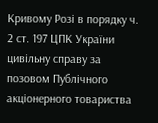Кривому Розі в порядку ч. 2 ст. 197 ЦПК України цивільну справу за позовом Публічного акціонерного товариства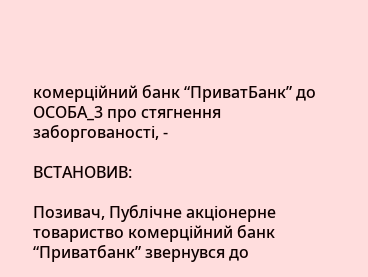комерційний банк “ПриватБанк” до ОСОБА_3 про стягнення заборгованості, -

ВСТАНОВИВ:

Позивач, Публічне акціонерне товариство комерційний банк “Приватбанк” звернувся до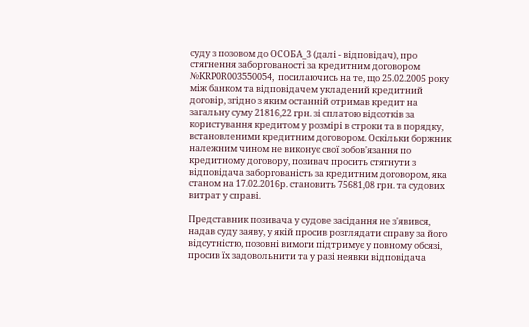суду з позовом до ОСОБА_3 (далі - відповідач), про стягнення заборгованості за кредитним договором №KRР0R003550054, посилаючись на те, що 25.02.2005 року між банком та відповідачем укладений кредитний договір, згідно з яким останній отримав кредит на загальну суму 21816,22 грн. зі сплатою відсотків за користування кредитом у розмірі в строки та в порядку, встановленими кредитним договором. Оскільки боржник належним чином не виконує свої зобов'язання по кредитному договору, позивач просить стягнути з відповідача заборгованість за кредитним договором, яка станом на 17.02.2016р. становить 75681,08 грн. та судових витрат у справі.

Представник позивача у судове засідання не з'явився, надав суду заяву, у якій просив розглядати справу за його відсутністю, позовні вимоги підтримує у повному обсязі, просив їх задовольнити та у разі неявки відповідача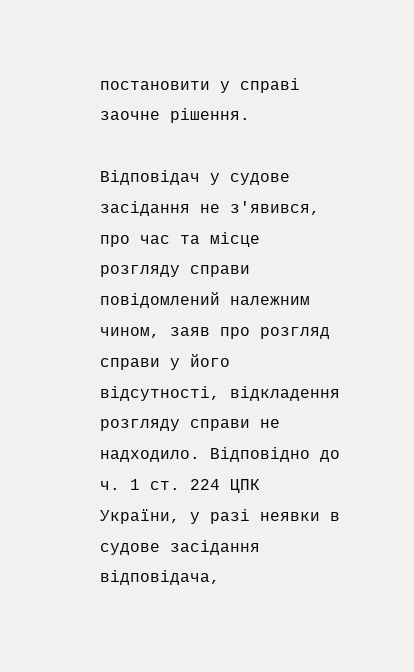постановити у справі заочне рішення.

Відповідач у судове засідання не з'явився, про час та місце розгляду справи повідомлений належним чином, заяв про розгляд справи у його відсутності, відкладення розгляду справи не надходило. Відповідно до ч. 1 ст. 224 ЦПК України, у разі неявки в судове засідання відповідача,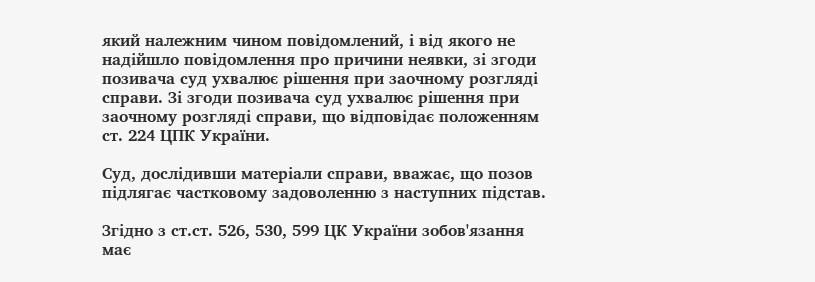який належним чином повідомлений, і від якого не надійшло повідомлення про причини неявки, зі згоди позивача суд ухвалює рішення при заочному розгляді справи. Зі згоди позивача суд ухвалює рішення при заочному розгляді справи, що відповідає положенням ст. 224 ЦПК України.

Суд, дослідивши матеріали справи, вважає, що позов підлягає частковому задоволенню з наступних підстав.

Згідно з ст.ст. 526, 530, 599 ЦК України зобов'язання має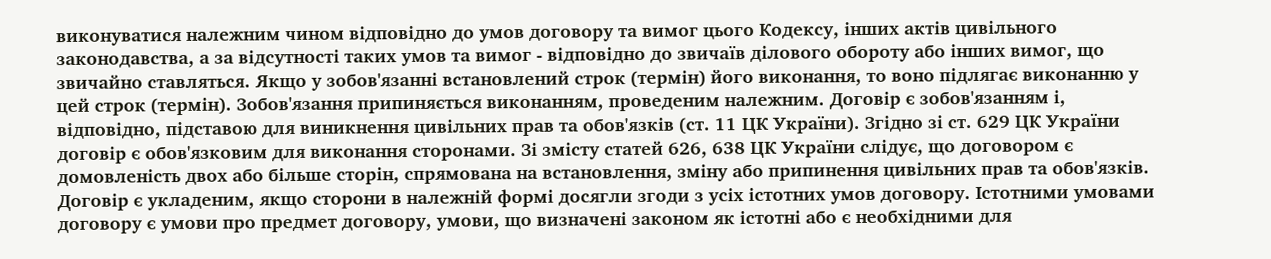виконуватися належним чином відповідно до умов договору та вимог цього Кодексу, інших актів цивільного законодавства, а за відсутності таких умов та вимог - відповідно до звичаїв ділового обороту або інших вимог, що звичайно ставляться. Якщо у зобов'язанні встановлений строк (термін) його виконання, то воно підлягає виконанню у цей строк (термін). Зобов'язання припиняється виконанням, проведеним належним. Договір є зобов'язанням і, відповідно, підставою для виникнення цивільних прав та обов'язків (ст. 11 ЦК України). Згідно зі ст. 629 ЦК України договір є обов'язковим для виконання сторонами. Зі змісту статей 626, 638 ЦК України слідує, що договором є домовленість двох або більше сторін, спрямована на встановлення, зміну або припинення цивільних прав та обов'язків. Договір є укладеним, якщо сторони в належній формі досягли згоди з усіх істотних умов договору. Істотними умовами договору є умови про предмет договору, умови, що визначені законом як істотні або є необхідними для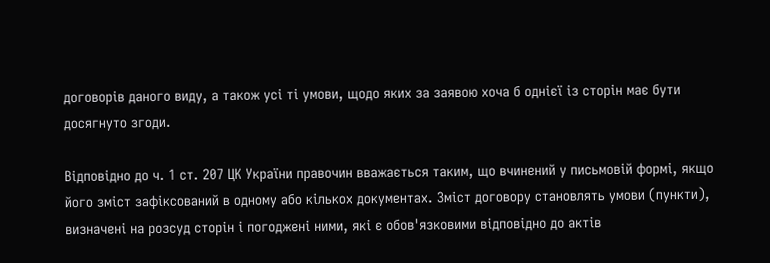договорів даного виду, а також усі ті умови, щодо яких за заявою хоча б однієї із сторін має бути досягнуто згоди.

Відповідно до ч. 1 ст. 207 ЦК України правочин вважається таким, що вчинений у письмовій формі, якщо його зміст зафіксований в одному або кількох документах. Зміст договору становлять умови (пункти), визначені на розсуд сторін і погоджені ними, які є обов'язковими відповідно до актів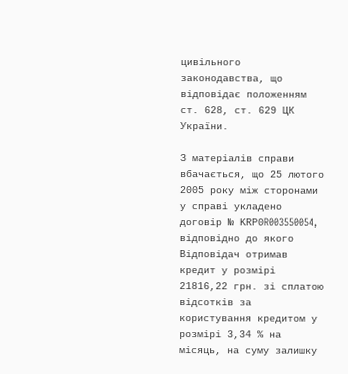цивільного законодавства, що відповідає положенням ст. 628, ст. 629 ЦК України.

З матеріалів справи вбачається, що 25 лютого 2005 року між сторонами у справі укладено договір № KRР0R003550054, відповідно до якого Відповідач отримав кредит у розмірі 21816,22 грн. зі сплатою відсотків за користування кредитом у розмірі 3,34 % на місяць, на суму залишку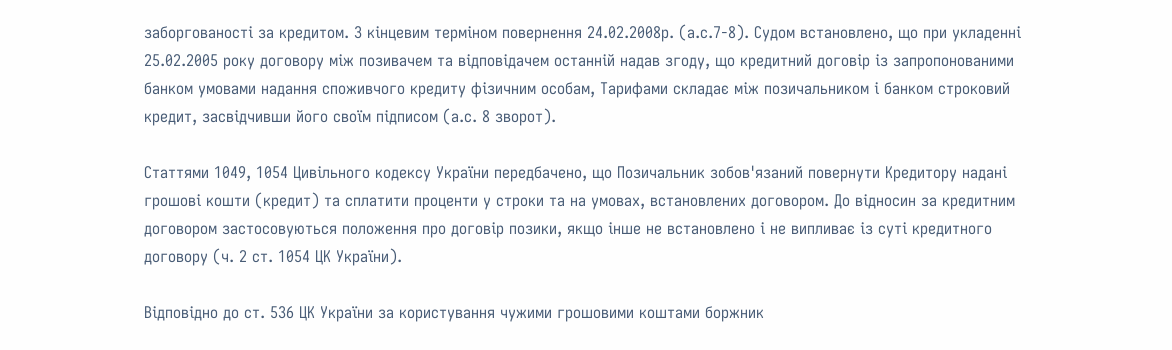заборгованості за кредитом. З кінцевим терміном повернення 24.02.2008р. (а.с.7-8). Судом встановлено, що при укладенні 25.02.2005 року договору між позивачем та відповідачем останній надав згоду, що кредитний договір із запропонованими банком умовами надання споживчого кредиту фізичним особам, Тарифами складає між позичальником і банком строковий кредит, засвідчивши його своїм підписом (а.с. 8 зворот).

Статтями 1049, 1054 Цивільного кодексу України передбачено, що Позичальник зобов'язаний повернути Кредитору надані грошові кошти (кредит) та сплатити проценти у строки та на умовах, встановлених договором. До відносин за кредитним договором застосовуються положення про договір позики, якщо інше не встановлено і не випливає із суті кредитного договору (ч. 2 ст. 1054 ЦК України).

Відповідно до ст. 536 ЦК України за користування чужими грошовими коштами боржник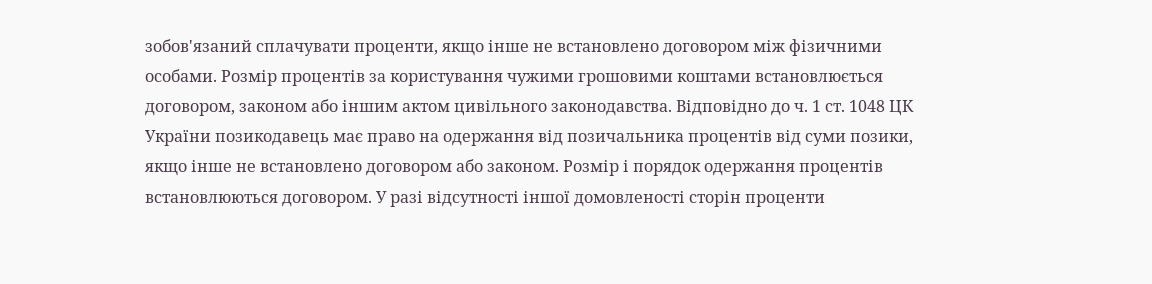зобов'язаний сплачувати проценти, якщо інше не встановлено договором між фізичними особами. Розмір процентів за користування чужими грошовими коштами встановлюється договором, законом або іншим актом цивільного законодавства. Відповідно до ч. 1 ст. 1048 ЦК України позикодавець має право на одержання від позичальника процентів від суми позики, якщо інше не встановлено договором або законом. Розмір і порядок одержання процентів встановлюються договором. У разі відсутності іншої домовленості сторін проценти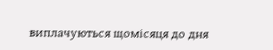виплачуються щомісяця до дня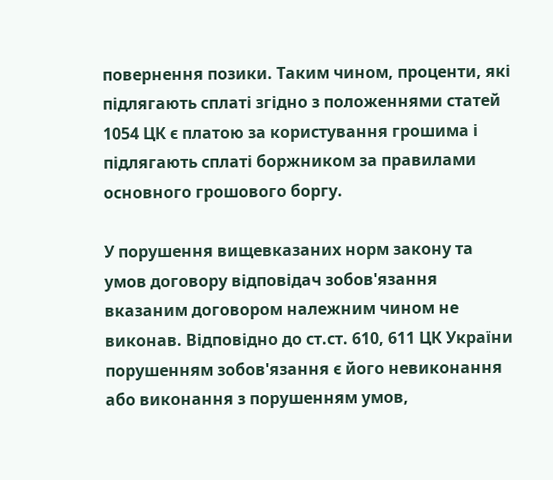повернення позики. Таким чином, проценти, які підлягають сплаті згідно з положеннями статей 1054 ЦК є платою за користування грошима і підлягають сплаті боржником за правилами основного грошового боргу.

У порушення вищевказаних норм закону та умов договору відповідач зобов'язання вказаним договором належним чином не виконав. Відповідно до ст.ст. 610, 611 ЦК України порушенням зобов'язання є його невиконання або виконання з порушенням умов,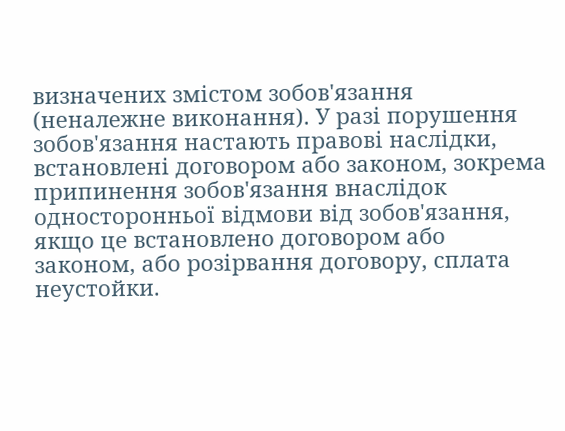визначених змістом зобов'язання (неналежне виконання). У разі порушення зобов'язання настають правові наслідки, встановлені договором або законом, зокрема припинення зобов'язання внаслідок односторонньої відмови від зобов'язання, якщо це встановлено договором або законом, або розірвання договору, сплата неустойки.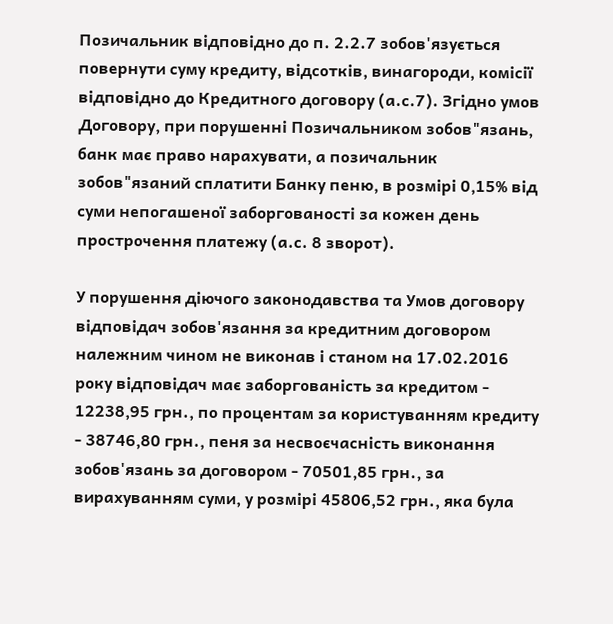Позичальник відповідно до п. 2.2.7 зобов'язується повернути суму кредиту, відсотків, винагороди, комісії відповідно до Кредитного договору (а.с.7). Згідно умов Договору, при порушенні Позичальником зобов"язань, банк має право нарахувати, а позичальник зобов"язаний сплатити Банку пеню, в розмірі 0,15% від суми непогашеної заборгованості за кожен день прострочення платежу (а.с. 8 зворот).

У порушення діючого законодавства та Умов договору відповідач зобов'язання за кредитним договором належним чином не виконав і станом на 17.02.2016 року відповідач має заборгованість за кредитом - 12238,95 грн., по процентам за користуванням кредиту - 38746,80 грн., пеня за несвоєчасність виконання зобов'язань за договором - 70501,85 грн., за вирахуванням суми, у розмірі 45806,52 грн., яка була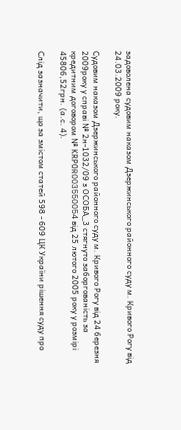задоволена судовим наказом Дзержинського районного суду м. Кривого Рогу від 24.03.2009 року.

Судовим наказом Дзержинського районного суду м. Кривого Рогу від 24 березня 2009року у справі № 2н-1032/09 з ОСОБА_3 стягнуто заборгованість за кредитним договором № KRР0R003550054 від 25 лютого 2005 року у розмірі 45806,52грн. (а.с. 4).

Слід зазначити, що за змістом статей 598 - 609 ЦК України рішення суду про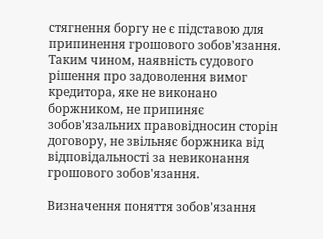стягнення боргу не є підставою для припинення грошового зобов'язання. Таким чином, наявність судового рішення про задоволення вимог кредитора, яке не виконано боржником, не припиняє зобов'язальних правовідносин сторін договору, не звільняє боржника від відповідальності за невиконання грошового зобов'язання.

Визначення поняття зобов'язання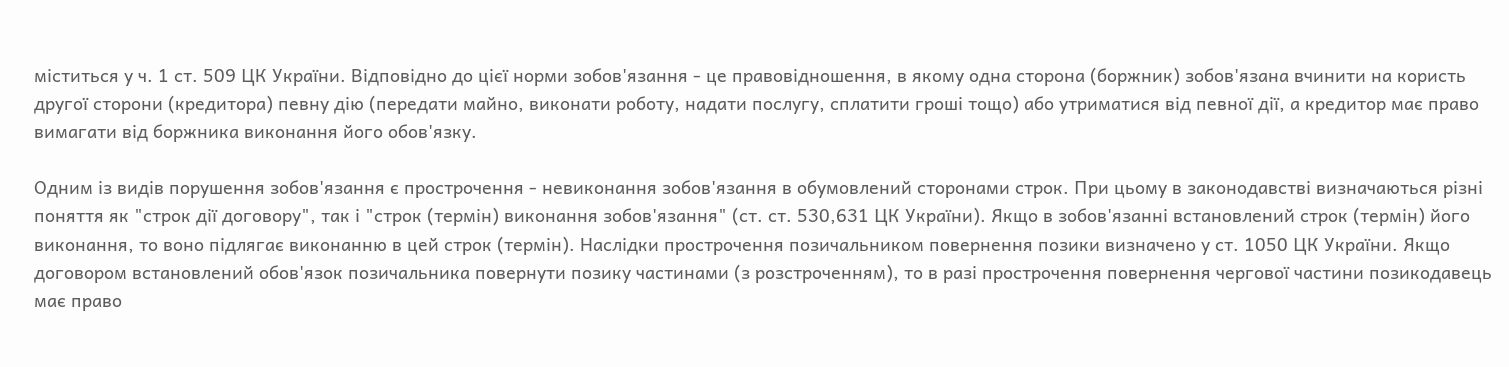міститься у ч. 1 ст. 509 ЦК України. Відповідно до цієї норми зобов'язання - це правовідношення, в якому одна сторона (боржник) зобов'язана вчинити на користь другої сторони (кредитора) певну дію (передати майно, виконати роботу, надати послугу, сплатити гроші тощо) або утриматися від певної дії, а кредитор має право вимагати від боржника виконання його обов'язку.

Одним із видів порушення зобов'язання є прострочення - невиконання зобов'язання в обумовлений сторонами строк. При цьому в законодавстві визначаються різні поняття як "строк дії договору", так і "строк (термін) виконання зобов'язання" (ст. ст. 530,631 ЦК України). Якщо в зобов'язанні встановлений строк (термін) його виконання, то воно підлягає виконанню в цей строк (термін). Наслідки прострочення позичальником повернення позики визначено у ст. 1050 ЦК України. Якщо договором встановлений обов'язок позичальника повернути позику частинами (з розстроченням), то в разі прострочення повернення чергової частини позикодавець має право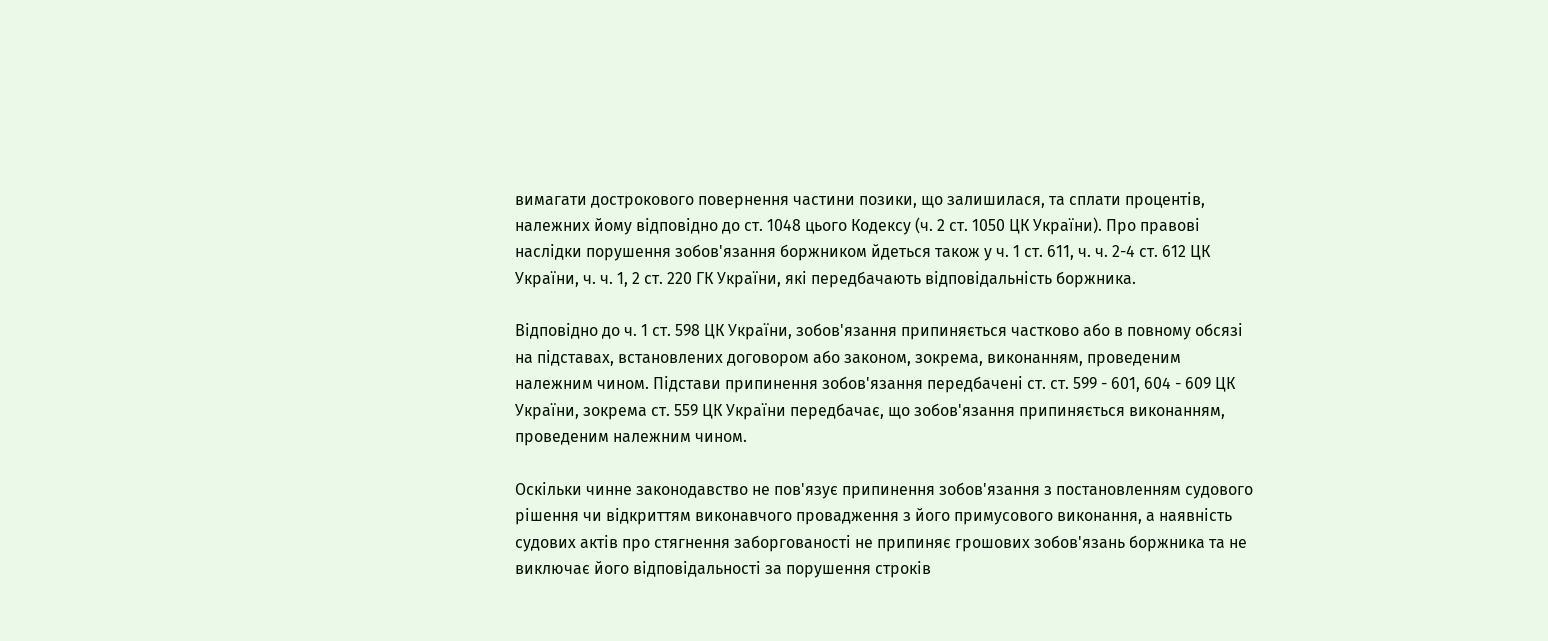вимагати дострокового повернення частини позики, що залишилася, та сплати процентів, належних йому відповідно до ст. 1048 цього Кодексу (ч. 2 ст. 1050 ЦК України). Про правові наслідки порушення зобов'язання боржником йдеться також у ч. 1 ст. 611, ч. ч. 2-4 ст. 612 ЦК України, ч. ч. 1, 2 ст. 220 ГК України, які передбачають відповідальність боржника.

Відповідно до ч. 1 ст. 598 ЦК України, зобов'язання припиняється частково або в повному обсязі на підставах, встановлених договором або законом, зокрема, виконанням, проведеним належним чином. Підстави припинення зобов'язання передбачені ст. ст. 599 - 601, 604 - 609 ЦК України, зокрема ст. 559 ЦК України передбачає, що зобов'язання припиняється виконанням, проведеним належним чином.

Оскільки чинне законодавство не пов'язує припинення зобов'язання з постановленням судового рішення чи відкриттям виконавчого провадження з його примусового виконання, а наявність судових актів про стягнення заборгованості не припиняє грошових зобов'язань боржника та не виключає його відповідальності за порушення строків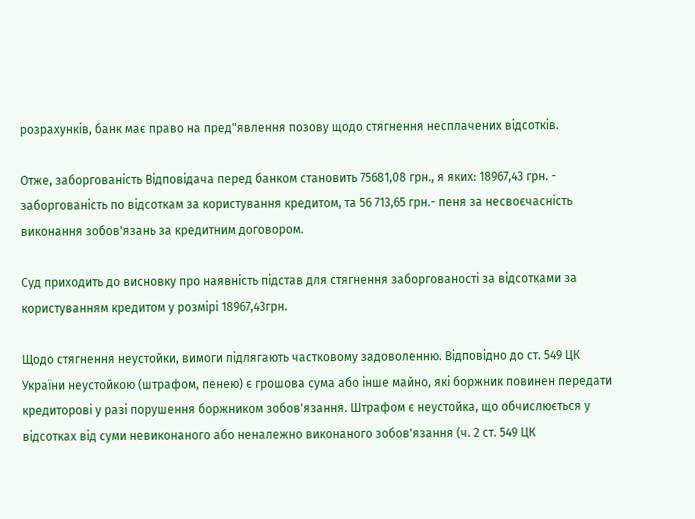розрахунків, банк має право на пред"явлення позову щодо стягнення несплачених відсотків.

Отже, заборгованість Відповідача перед банком становить 75681,08 грн., я яких: 18967,43 грн. - заборгованість по відсоткам за користування кредитом, та 56 713,65 грн.- пеня за несвоєчасність виконання зобов'язань за кредитним договором.

Суд приходить до висновку про наявність підстав для стягнення заборгованості за відсотками за користуванням кредитом у розмірі 18967,43грн.

Щодо стягнення неустойки, вимоги підлягають частковому задоволенню. Відповідно до ст. 549 ЦК України неустойкою (штрафом, пенею) є грошова сума або інше майно, які боржник повинен передати кредиторові у разі порушення боржником зобов'язання. Штрафом є неустойка, що обчислюється у відсотках від суми невиконаного або неналежно виконаного зобов'язання (ч. 2 ст. 549 ЦК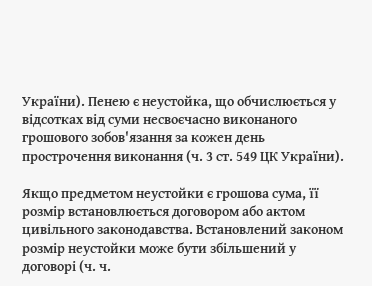України). Пенею є неустойка, що обчислюється у відсотках від суми несвоєчасно виконаного грошового зобов'язання за кожен день прострочення виконання (ч. 3 ст. 549 ЦК України).

Якщо предметом неустойки є грошова сума, її розмір встановлюється договором або актом цивільного законодавства. Встановлений законом розмір неустойки може бути збільшений у договорі (ч. ч.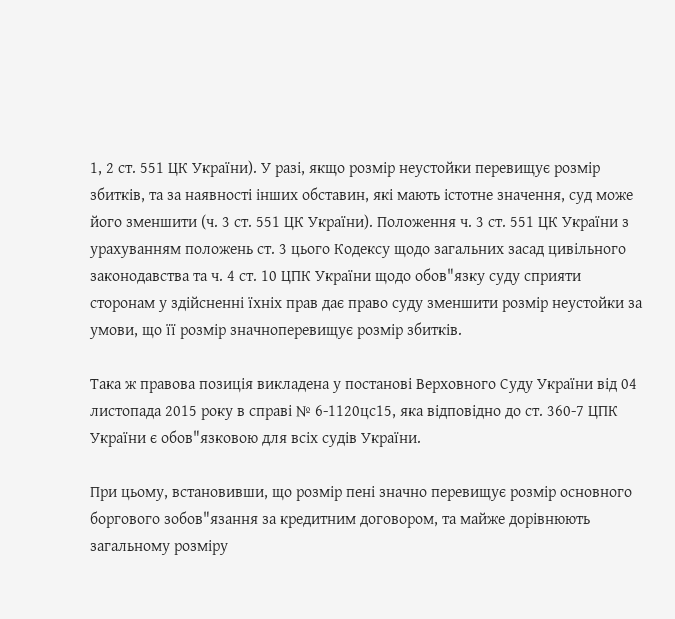1, 2 ст. 551 ЦК України). У разі, якщо розмір неустойки перевищує розмір збитків, та за наявності інших обставин, які мають істотне значення, суд може його зменшити (ч. 3 ст. 551 ЦК України). Положення ч. 3 ст. 551 ЦК України з урахуванням положень ст. 3 цього Кодексу щодо загальних засад цивільного законодавства та ч. 4 ст. 10 ЦПК України щодо обов"язку суду сприяти сторонам у здійсненні їхніх прав дає право суду зменшити розмір неустойки за умови, що її розмір значноперевищує розмір збитків.

Така ж правова позиція викладена у постанові Верховного Суду України від 04 листопада 2015 року в справі № 6-1120цс15, яка відповідно до ст. 360-7 ЦПК України є обов"язковою для всіх судів України.

При цьому, встановивши, що розмір пені значно перевищує розмір основного боргового зобов"язання за кредитним договором, та майже дорівнюють загальному розміру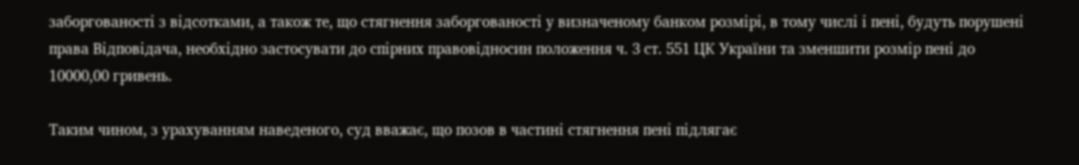заборгованості з відсотками, а також те, що стягнення заборгованості у визначеному банком розмірі, в тому числі і пені, будуть порушені права Відповідача, необхідно застосувати до спірних правовідносин положення ч. 3 ст. 551 ЦК України та зменшити розмір пені до 10000,00 гривень.

Таким чином, з урахуванням наведеного, суд вважає, що позов в частині стягнення пені підлягає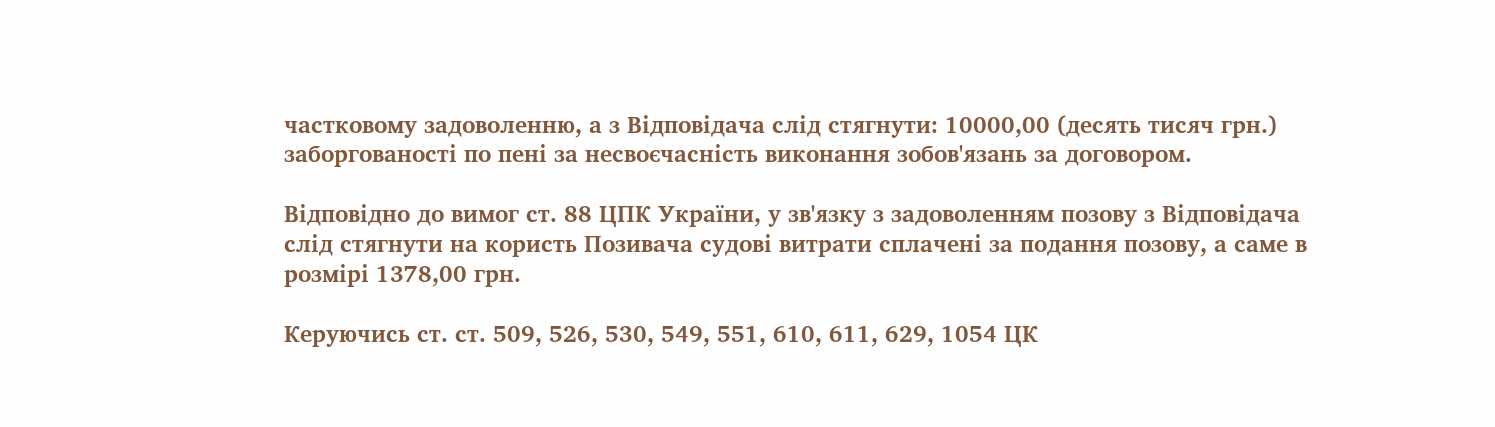частковому задоволенню, а з Відповідача слід стягнути: 10000,00 (десять тисяч грн.) заборгованості по пені за несвоєчасність виконання зобов'язань за договором.

Відповідно до вимог ст. 88 ЦПК України, у зв'язку з задоволенням позову з Відповідача слід стягнути на користь Позивача судові витрати сплачені за подання позову, а саме в розмірі 1378,00 грн.

Керуючись ст. ст. 509, 526, 530, 549, 551, 610, 611, 629, 1054 ЦК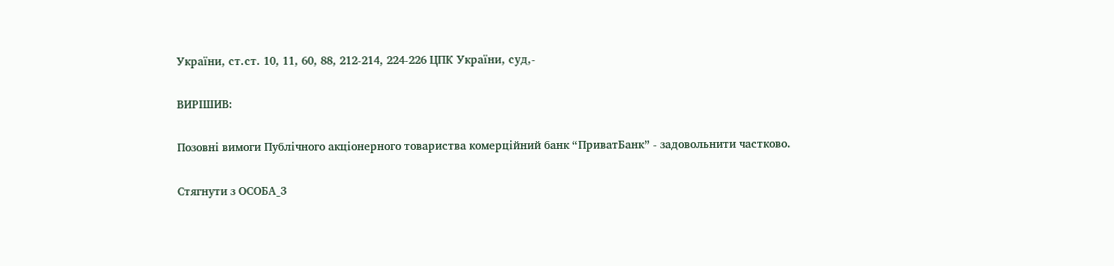України, ст.ст. 10, 11, 60, 88, 212-214, 224-226 ЦПК України, суд,-

ВИРІШИВ:

Позовні вимоги Публічного акціонерного товариства комерційний банк “ПриватБанк” - задовольнити частково.

Стягнути з ОСОБА_3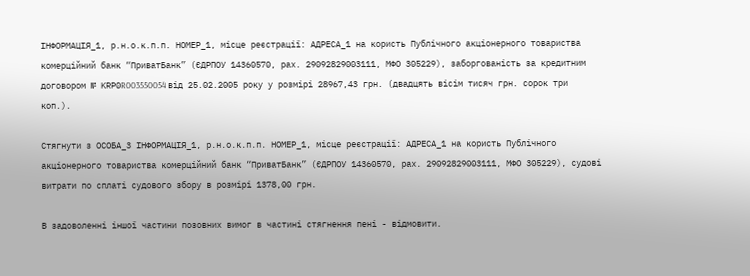ІНФОРМАЦІЯ_1, р.н.о.к.п.п. НОМЕР_1, місце реєстрації: АДРЕСА_1 на користь Публічного акціонерного товариства комерційний банк “ПриватБанк” (ЄДРПОУ 14360570, рах. 29092829003111, МФО 305229), заборгованість за кредитним договором № KRР0R003550054 від 25.02.2005 року у розмірі 28967,43 грн. (двадцять вісім тисяч грн. сорок три коп.).

Стягнути з ОСОБА_3 ІНФОРМАЦІЯ_1, р.н.о.к.п.п. НОМЕР_1, місце реєстрації: АДРЕСА_1 на користь Публічного акціонерного товариства комерційний банк “ПриватБанк” (ЄДРПОУ 14360570, рах. 29092829003111, МФО 305229), судові витрати по сплаті судового збору в розмірі 1378,00 грн.

В задоволенні іншої частини позовних вимог в частині стягнення пені - відмовити.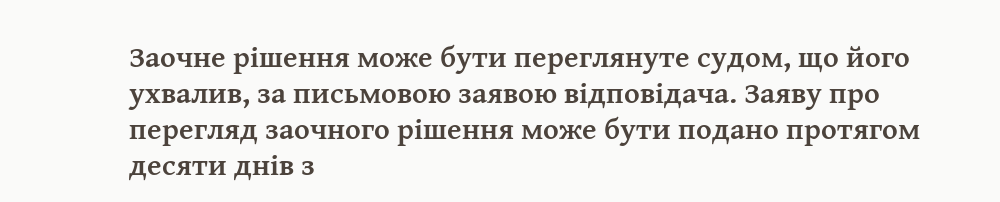Заочне рішення може бути переглянуте судом, що його ухвалив, за письмовою заявою відповідача. Заяву про перегляд заочного рішення може бути подано протягом десяти днів з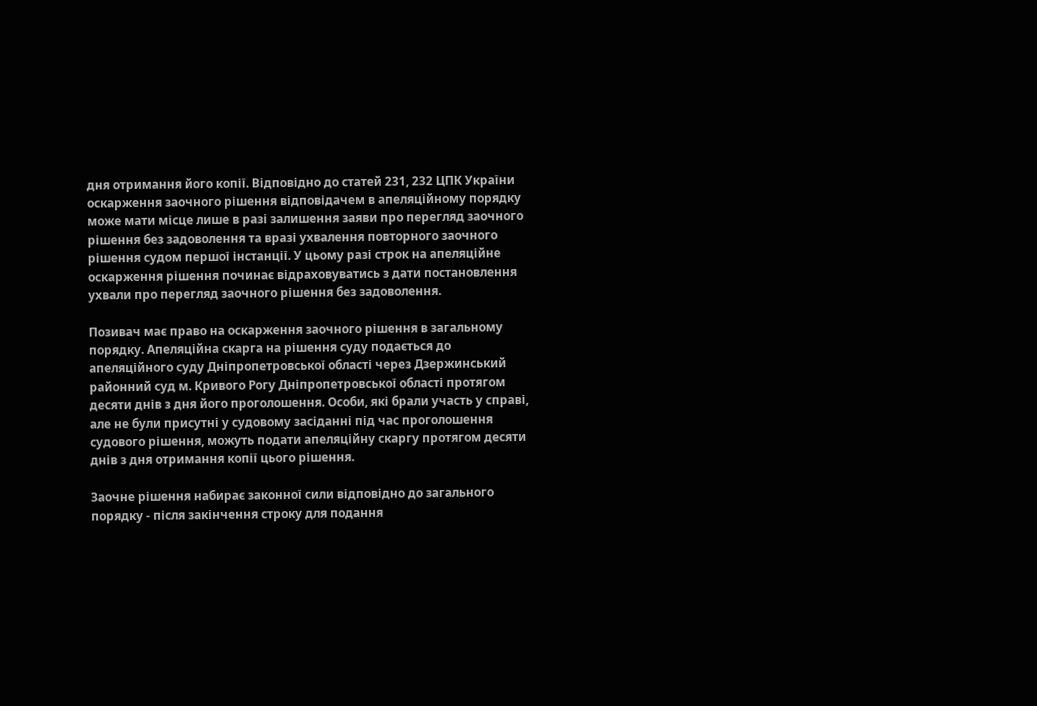дня отримання його копії. Відповідно до статей 231, 232 ЦПК України оскарження заочного рішення відповідачем в апеляційному порядку може мати місце лише в разі залишення заяви про перегляд заочного рішення без задоволення та вразі ухвалення повторного заочного рішення судом першої інстанції. У цьому разі строк на апеляційне оскарження рішення починає відраховуватись з дати постановлення ухвали про перегляд заочного рішення без задоволення.

Позивач має право на оскарження заочного рішення в загальному порядку. Апеляційна скарга на рішення суду подається до апеляційного суду Дніпропетровської області через Дзержинський районний суд м. Кривого Рогу Дніпропетровської області протягом десяти днів з дня його проголошення. Особи, які брали участь у справі, але не були присутні у судовому засіданні під час проголошення судового рішення, можуть подати апеляційну скаргу протягом десяти днів з дня отримання копії цього рішення.

Заочне рішення набирає законної сили відповідно до загального порядку - після закінчення строку для подання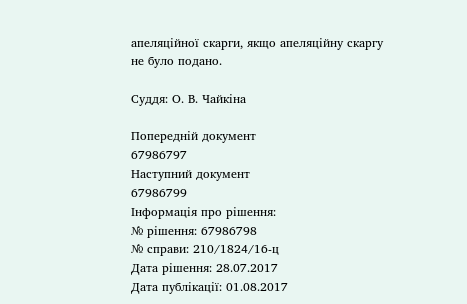апеляційної скарги, якщо апеляційну скаргу не було подано.

Суддя: О. В. Чайкіна

Попередній документ
67986797
Наступний документ
67986799
Інформація про рішення:
№ рішення: 67986798
№ справи: 210/1824/16-ц
Дата рішення: 28.07.2017
Дата публікації: 01.08.2017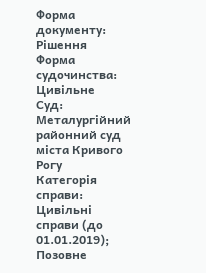Форма документу: Рішення
Форма судочинства: Цивільне
Суд: Металургійний районний суд міста Кривого Рогу
Категорія справи: Цивільні справи (до 01.01.2019); Позовне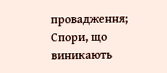провадження; Спори, що виникають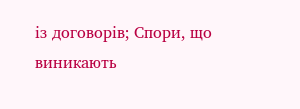із договорів; Спори, що виникають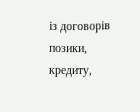із договорів позики, кредиту,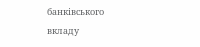банківського вкладу